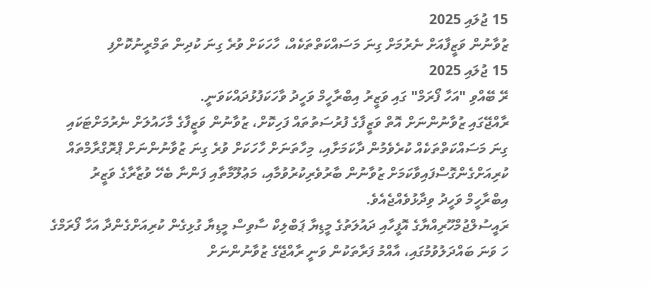15 ޖުލައި 2025
ޒުވާނުން ވަޒީފާއަށް ނެރުމަށް ގިނަ މަސައްކަތްތަކެއް، ހާހަކަށް ވުރެ ގިނަ ކުދިން ތަމްރީނުކޮށްފި
15 ޖުލައި 2025
ރޭ ބޭއްވި "އަހާ ފޯރަމް" ގައި ވަޒީރު އިބްރާހީމް ވަހީދު ވާހަކަފުޅުދައްކަވަނީ.
ރާއްޖޭގައި ޒުވާނުންނަށް އޮތް ވަޒީފާގެ ފުރުސަތުތައް ފަހިކޮށް، ޒުވާނުން ވަޒީފާގެ މާހައުލަށް ނެރުމަށްޓަކައި ގިނަ މަސައްކަތްތަކެއް ކުރެވެމުން ދާކަމަށާއި، މިހާތަނަށް ހާހަކަށް ވުރެ ގިނަ ޒުވާނުންނަށް ޕްރޮގްރާމްތައް ކުރިއަށްގެންގޮސްފައިވާކަމަށް ޒުވާނުން ބާރުވެރިކުރުވުމާއި، މަޢުލޫމާތާއި ފަންނާ ބެހޭ ވުޒާރާގެ ވަޒީރު އިބްރާހީމް ވަހީދު ވިދާޅުވެއްޖެއެވެ.
ރައީސުލްޖުމްހޫރިއްޔާގެ އޮފީހާއި ދައުލަތުގެ މީޑިޔާ ޕަބްލިކް ސާވިސް މީޑިޔާ ގުޅިގެން ކުރިއަށްގެންދާ އަހާ ފޯރަމްގެ ހަ ވަނަ ބައްދަލުވުމުގައި، އާއްމު ފަރާތަކުން ވަނީ ރާއްޖޭގެ ޒުވާނުންނަށް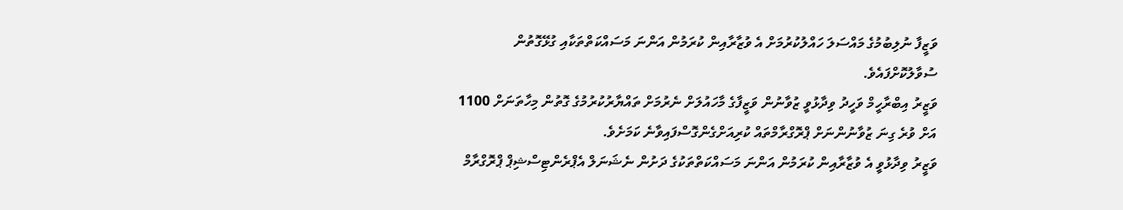ވަޒީފާ ނުލިބުމުގެ މައްސަލަ ހައްލުކުރުމަށް އެ ވުޒާރާއިން ކުރަމުން އަންނަ މަސައްކަތްތަކާއި ގުޅޭގޮތުން ސުވާލުކޮށްފައެވެ.
ވަޒީރު އިބްރާހީމް ވަހީދު ވިދާޅުވީ ޒުވާނުން ވަޒީފާގެ މާހައުލަށް ނެރުމަށް ތައްޔާރުކުރުމުގެ ގޮތުން މިހާތަނަށް 1100 އަށް ވުރެ ގިނަ ޒުވާނުންނަށް ޕްރޮގްރާމްތައް ކުރިއަށްގެންގޮސްފައިވާނެ ކަމަށެވެ.
ވަޒީރު ވިދާޅުވީ އެ ވުޒާރާއިން ކުރަމުން އަންނަ މަސައްކަތްތަކުގެ ދަށުން ނެޝަނަލް އެޕްރެންޓިސްޝިޕް ޕްރޮގްރާމް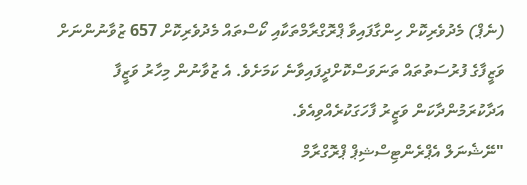(ނެޕް) މެދުވެރިކޮށް ހިންގާފައިވާ ޕްރޮގްރާމްތަކާއި ކޯސްތައް މެދުވެރިކޮށް 657 ޒުވާނުންނަށް ވަޒީފާގެ ފުރުސަތުތައް ތަނަވަސްކޮށްދީފައިވާނެ ކަމަށެވެ. އެ ޒުވާނުން މިހާރު ވަޒީފާ އަދާކުރަމުންދާކަން ވަޒީރު ފާހަގަކުރެއްވިއެވެ.
"ނޭޝެނަލް އެޕްރެންޓިސްޝިޕް ޕްރޮގްރާމް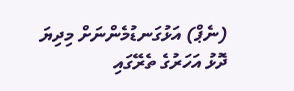(ނެޕް) އަޅުގަނޑުމެންނަށް މިދިޔަ ދޮޅު އަހަރުގެ ތެރޭގައި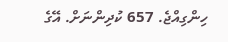ހިންގިއްޖެ. 657 ކުދިންނަށް. އޭގެ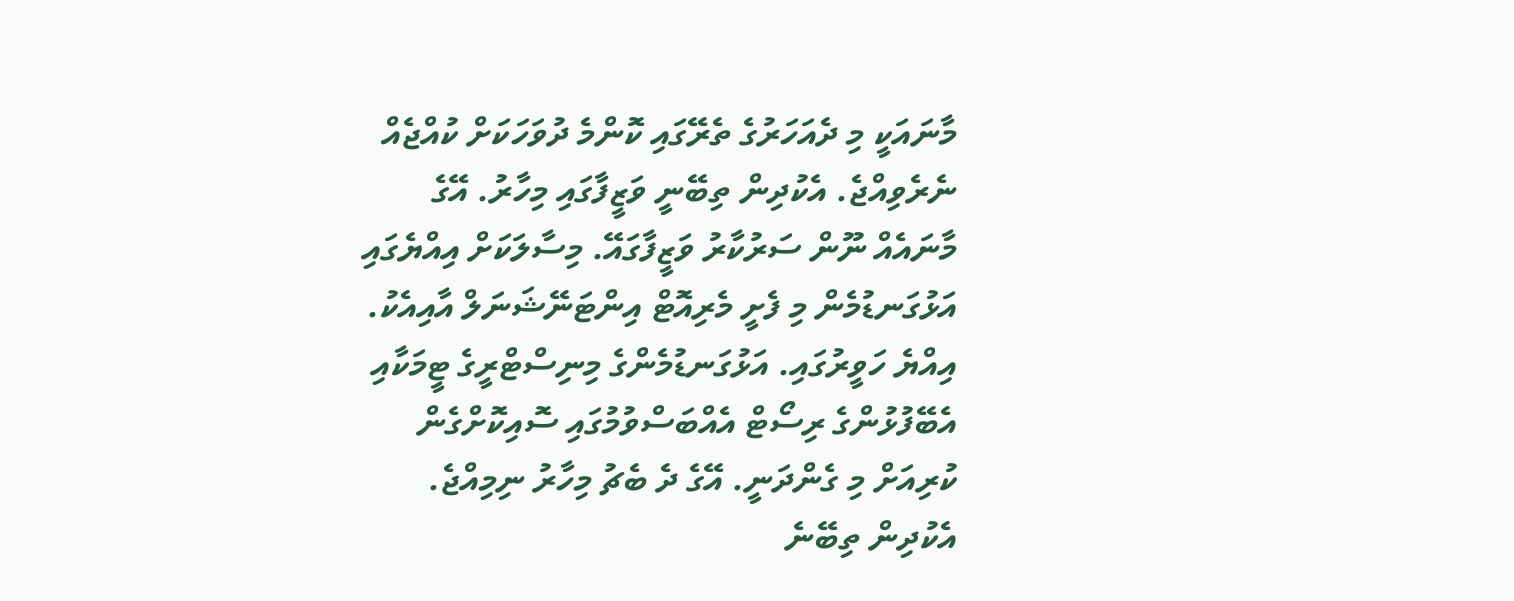މާނައަކީ މި ދެއަހަރުގެ ތެރޭގައި ކޮންމެ ދުވަހަކަށް ކުއްޖެއް ނެރެވިއްޖެ. އެކުދިން ތިބޭނީ ވަޒީފާގައި މިހާރު. އޭގެ މާނައެއް ނޫން ސަރުކާރު ވަޒީފާގައޭ. މިސާލަކަށް އިއްޔެގައި އަޅުގަނޑުމެން މި ފެށީ މެރިއޮޓް އިންޓަނޭޝަނަލް އާއިއެކު. އިއްޔެ ހަވީރުގައި. އަޅުގަނޑުމެންގެ މިނިސްޓްރީގެ ޓީމަކާއި އެބޭފުޅުންގެ ރިސޯޓް އެއްބަސްވުމުގައި ސޮއިކޮށްގެން ކުރިއަށް މި ގެންދަނީ. އޭގެ ދެ ބެޗު މިހާރު ނިމިއްޖެ. އެކުދިން ތިބޭނެ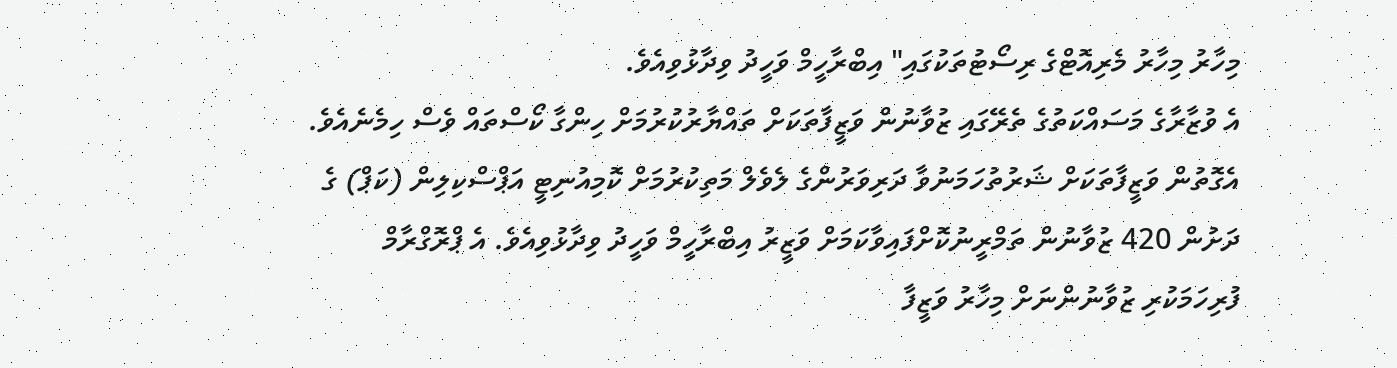މިހާރު މިހާރު މެރިއޮޓްގެ ރިސޯޓުތަކުގައި" އިބްރާހީމް ވަހީދު ވިދާޅުވިއެވެ.
އެ ވުޒާރާގެ މަސައްކަތުގެ ތެރޭގައި ޒުވާނުން ވަޒީފާތަކަށް ތައްޔާރުކުރުމަށް ހިންގާ ކޯސްތައް ވެސް ހިމެނެއެވެ. އެގޮތުން ވަޒީފާތަކަށް ޝަރުތުހަމަނުވާ ދަރިވަރުންގެ ލެވެލް މަތިކުރުމަށް ކޮމިއުނިޓީ އަޕްސްކިލިން (ކަޕް) ގެ ދަށުން 420 ޒުވާނުން ތަމްރީނުކޮށްފައިވާކަމަށް ވަޒީރު އިބްރާހީމް ވަހީދު ވިދާޅުވިއެވެ. އެ ޕްރޮގްރާމް ފުރިހަމަކުރި ޒުވާނުންނަށް މިހާރު ވަޒީފާ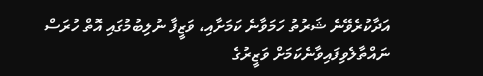އަދާކުރެވޭނެ ޝަރުތު ހަމަވާނެ ކަމަށާއި، ވަޒީފާ ނުލިބުމުގައި އޮތް ހުރަސް ނައްތާލެވިފައިވާނެކަމަށް ވަޒީރުގެ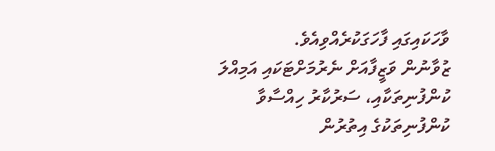ވާހަކައިގައި ފާހަގަކުރެއްވިއެވެ.
ޒުވާނުން ވަޒީފާއަށް ނެރުމަށްޓަކައި އަމިއްލަ ކުންފުނިތަކާއި، ސަރުކާރު ހިއްސާވާ ކުންފުނިތަކުގެ އިތުރުން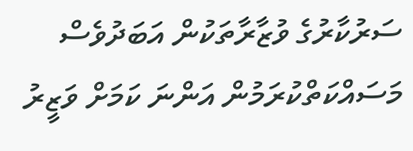ސަރުކާރުގެ ވުޒާރާތަކުން އަބަދުވެސް މަސައްކަތްކުރަމުން އަންނަ ކަމަށް ވަޒީރު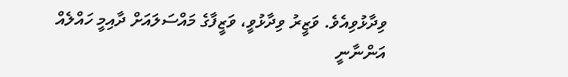ވިދާޅުވިއެވެ. ވަޒީރު ވިދާޅުވީ، ވަޒީފާގެ މައްސަލައަށް ދާއިމީ ހައްލެއް އަންނާނީ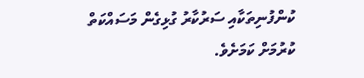ކުންފުނިތަކާއި ސަރުކާރު ގުޅިގެން މަސައްކަތް ކުރުމަށް ކަމަށެވެ.